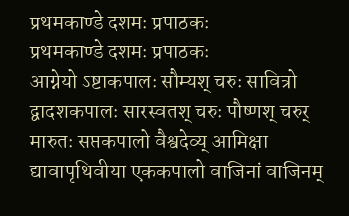प्रथमकाण्डे दशमः प्रपाठकः
प्रथमकाण्डे दशमः प्रपाठकः
आग्नेयो ऽष्टाकपालः सौम्यश् चरुः सावित्रो द्वादशकपालः सारस्वतश् चरुः पौष्णश् चरुर् मारुतः सप्तकपालो वैश्वदेव्य् आमिक्षा द्यावापृथिवीया एककपालो वाजिनां वाजिनम्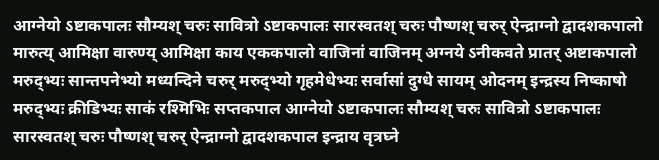आग्नेयो ऽष्टाकपालः सौम्यश् चरुः सावित्रो ऽष्टाकपालः सारस्वतश् चरुः पौष्णश् चरुर् ऐन्द्राग्नो द्वादशकपालो मारुत्य् आमिक्षा वारुण्य् आमिक्षा काय एककपालो वाजिनां वाजिनम् अग्नये ऽनीकवते प्रातर् अष्टाकपालो मरुद्भ्यः सान्तपनेभ्यो मध्यन्दिने चरुर् मरुद्भ्यो गृहमेधेभ्यः सर्वासां दुग्धे सायम् ओदनम् इन्द्रस्य निष्काषो मरुद्भ्यः क्रीडिभ्यः साकं रश्मिभिः सप्तकपाल आग्नेयो ऽष्टाकपालः सौम्यश् चरुः सावित्रो ऽष्टाकपालः सारस्वतश् चरुः पौष्णश् चरुर् ऐन्द्राग्नो द्वादशकपाल इन्द्राय वृत्रघ्ने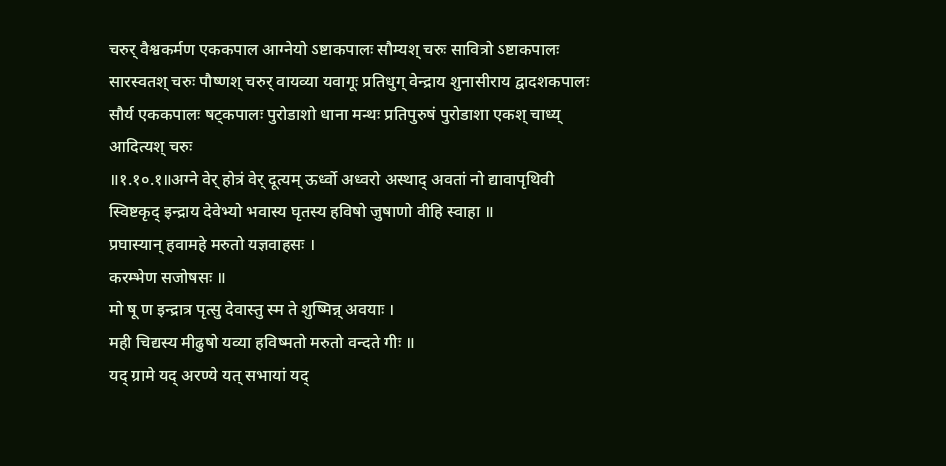चरुर् वैश्वकर्मण एककपाल आग्नेयो ऽष्टाकपालः सौम्यश् चरुः सावित्रो ऽष्टाकपालः सारस्वतश् चरुः पौष्णश् चरुर् वायव्या यवागूः प्रतिधुग् वेन्द्राय शुनासीराय द्वादशकपालः सौर्य एककपालः षट्कपालः पुरोडाशो धाना मन्थः प्रतिपुरुषं पुरोडाशा एकश् चाध्य् आदित्यश् चरुः
॥१.१०.१॥अग्ने वेर् होत्रं वेर् दूत्यम् ऊर्ध्वो अध्वरो अस्थाद् अवतां नो द्यावापृथिवी स्विष्टकृद् इन्द्राय देवेभ्यो भवास्य घृतस्य हविषो जुषाणो वीहि स्वाहा ॥
प्रघास्यान् हवामहे मरुतो यज्ञवाहसः ।
करम्भेण सजोषसः ॥
मो षू ण इन्द्रात्र पृत्सु देवास्तु स्म ते शुष्मिन्न् अवयाः ।
मही चिद्यस्य मीढुषो यव्या हविष्मतो मरुतो वन्दते गीः ॥
यद् ग्रामे यद् अरण्ये यत् सभायां यद्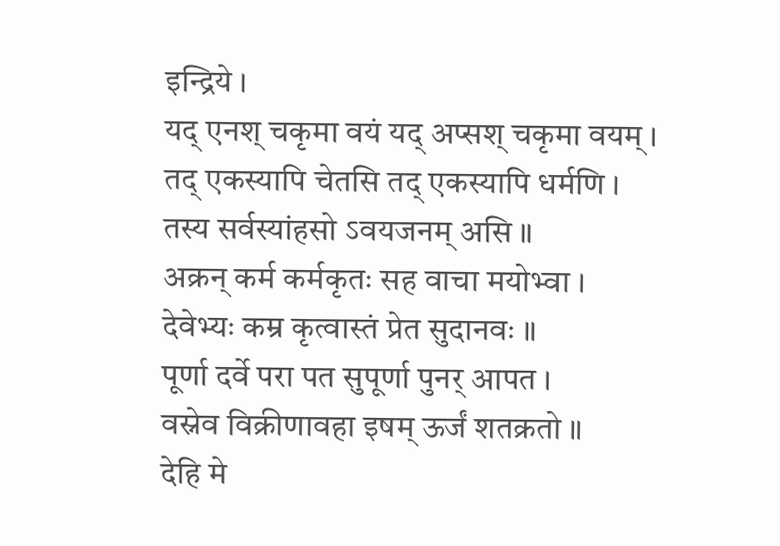इन्द्रिये ।
यद् एनश् चकृमा वयं यद् अप्सश् चकृमा वयम् ।
तद् एकस्यापि चेतसि तद् एकस्यापि धर्मणि ।
तस्य सर्वस्यांहसो ऽवयजनम् असि ॥
अक्रन् कर्म कर्मकृतः सह वाचा मयोभ्वा ।
देवेभ्यः कम्र कृत्वास्तं प्रेत सुदानवः ॥
पूर्णा दर्वे परा पत सुपूर्णा पुनर् आपत ।
वस्नेव विक्रीणावहा इषम् ऊर्जं शतक्रतो ॥
देहि मे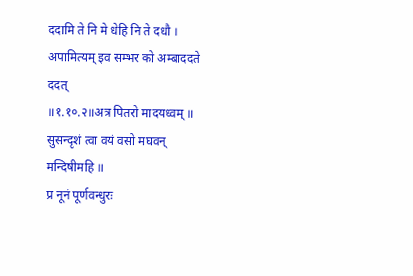ददामि ते नि मे धेहि नि ते दधौ ।
अपामित्यम् इव सम्भर को अम्बाददते ददत्
॥१.१०.२॥अत्र पितरो मादयध्वम् ॥
सुसन्दृशं त्वा वयं वसो मघवन् मन्दिषीमहि ॥
प्र नूनं पूर्णवन्धुरः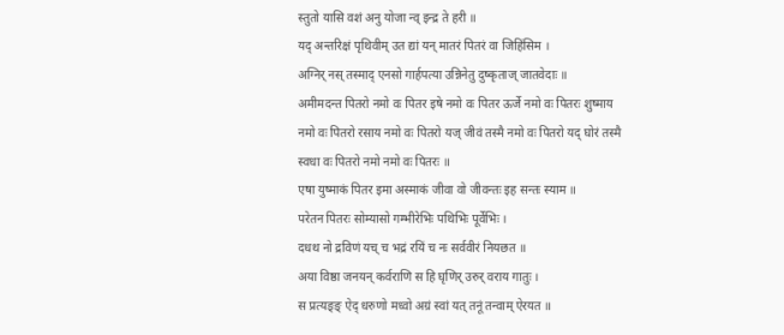स्तुतो यासि वशं अनु योजा न्व् इन्द्र ते हरी ॥
यद् अन्तरिक्षं पृथिवीम् उत द्यां यन् मातरं पितरं वा जिहिंसिम ।
अग्निर् नस् तस्माद् एनसो गार्हपत्या उन्निनेतु दुष्कृताज् जातवेदाः ॥
अमीमदन्त पितरो नमो वः पितर इषे नमो वः पितर ऊर्जे नमो वः पितरः शुष्माय नमो वः पितरो रसाय नमो वः पितरो यज् जीवं तस्मै नमो वः पितरो यद् घोरं तस्मै स्वधा वः पितरो नमो नमो वः पितरः ॥
एषा युष्माकं पितर इमा अस्माकं जीवा वो जीवन्तः इह सन्तः स्याम ॥
परेतन पितरः सोम्यासो गम्भीरेभिः पथिभिः पूर्वेभिः ।
दधथ नो द्रविणं यच् च भद्रं रयिं च नः सर्ववीरं नियछत ॥
अया विष्ठा जनयन् कर्वराणि स हि घृणिर् उरुर् वराय गातुः ।
स प्रत्यङ्ङ् ऐद् धरुणो मध्वो अग्रं स्वां यत् तनूं तन्वाम् ऐरयत ॥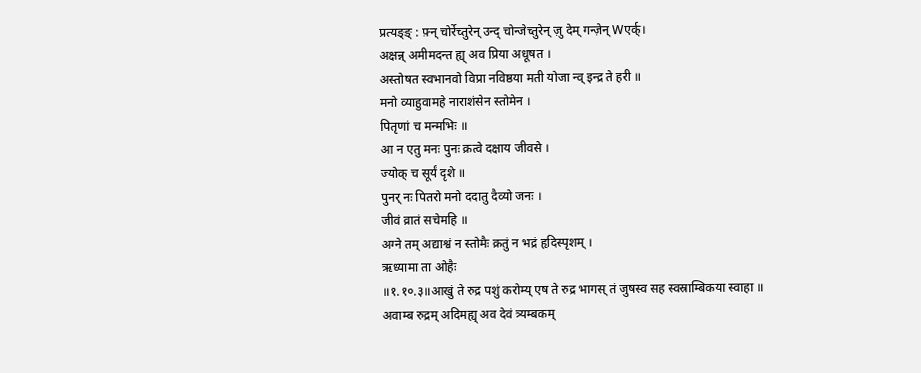प्रत्यङ्ङ् : फ़्न् चोर्रेच्तुरेन् उन्द् चोन्जेच्तुरेन् ज़ु देम् गन्ज़ेन् Wएर्क्।
अक्षन्न् अमीमदन्त ह्य् अव प्रिया अधूषत ।
अस्तोषत स्वभानवो विप्रा नविष्ठया मती योजा न्व् इन्द्र ते हरी ॥
मनो व्याहुवामहे नाराशंसेन स्तोमेन ।
पितृणां च मन्मभिः ॥
आ न एतु मनः पुनः क्रत्वे दक्षाय जीवसे ।
ज्योक् च सूर्यं दृशे ॥
पुनर् नः पितरो मनो ददातु दैव्यो जनः ।
जीवं व्रातं सचेमहि ॥
अग्ने तम् अद्याश्वं न स्तोमैः क्रतुं न भद्रं हृदिस्पृशम् ।
ऋध्यामा ता ओहैः
॥१.१०.३॥आखुं ते रुद्र पशुं करोम्य् एष ते रुद्र भागस् तं जुषस्व सह स्वस्राम्बिकया स्वाहा ॥
अवाम्ब रुद्रम् अदिमह्य् अव देवं त्र्यम्बकम्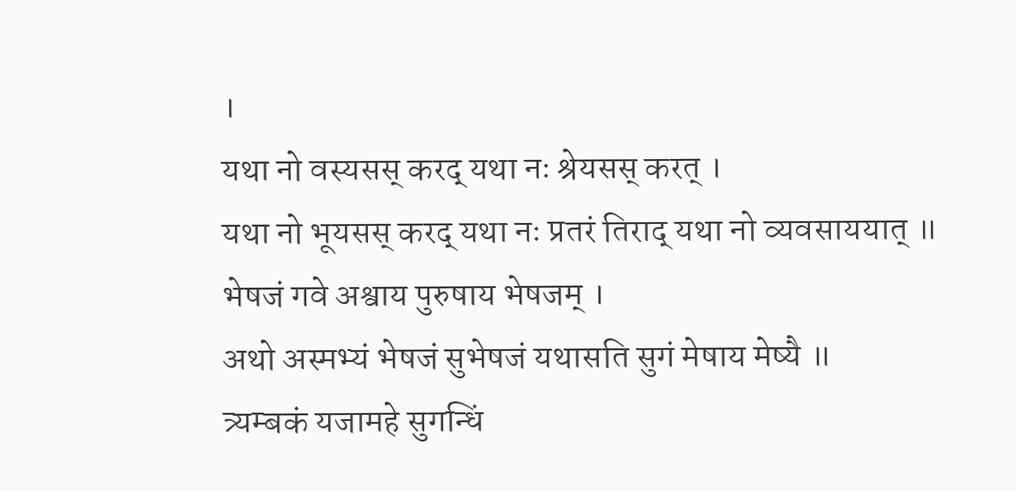।
यथा नो वस्यसस् करद् यथा नः श्रेयसस् करत् ।
यथा नो भूयसस् करद् यथा नः प्रतरं तिराद् यथा नो व्यवसाययात् ॥
भेषजं गवे अश्वाय पुरुषाय भेषजम् ।
अथो अस्मभ्यं भेषजं सुभेषजं यथासति सुगं मेषाय मेष्यै ॥
त्र्यम्बकं यजामहे सुगन्धिं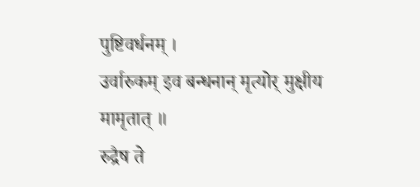पुष्टिवर्धनम् ।
उर्वारुकम् इव बन्धनान् मृत्योर् मुक्षीय मामृतात् ॥
रुद्रैष ते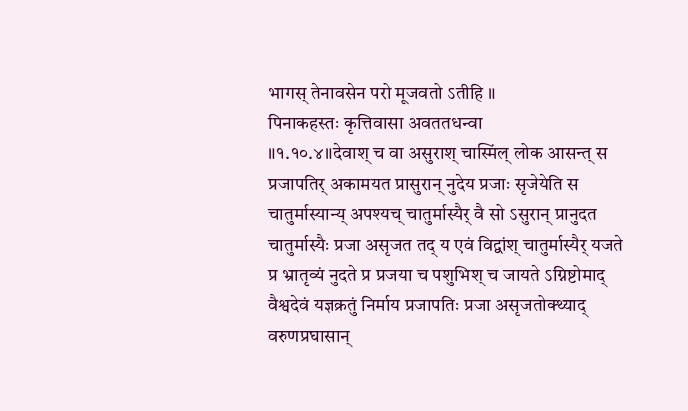भागस् तेनावसेन परो मूजवतो ऽतीहि ॥
पिनाकहस्तः कृत्तिवासा अवततधन्वा
॥१.१०.४॥देवाश् च वा असुराश् चास्मिंल् लोक आसन्त् स प्रजापतिर् अकामयत प्रासुरान् नुदेय प्रजाः सृजेयेति स चातुर्मास्यान्य् अपश्यच् चातुर्मास्यैर् वै सो ऽसुरान् प्रानुदत चातुर्मास्यैः प्रजा असृजत तद् य एवं विद्वांश् चातुर्मास्यैर् यजते प्र भ्रातृव्यं नुदते प्र प्रजया च पशुभिश् च जायते ऽग्निष्टोमाद् वैश्वदेवं यज्ञक्रतुं निर्माय प्रजापतिः प्रजा असृजतोक्थ्याद् वरुणप्रघासान्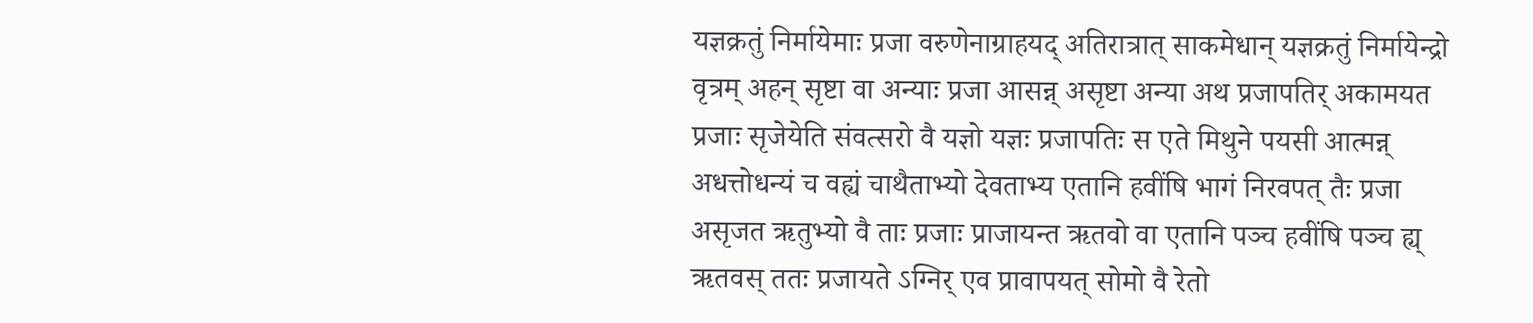यज्ञक्रतुं निर्मायेमाः प्रजा वरुणेनाग्राहयद् अतिरात्रात् साकमेधान् यज्ञक्रतुं निर्मायेन्द्रो वृत्रम् अहन् सृष्टा वा अन्याः प्रजा आसन्न् असृष्टा अन्या अथ प्रजापतिर् अकामयत प्रजाः सृजेयेति संवत्सरो वै यज्ञो यज्ञः प्रजापतिः स एते मिथुने पयसी आत्मन्न् अधत्तोधन्यं च वह्यं चाथैताभ्यो देवताभ्य एतानि हवींषि भागं निरवपत् तैः प्रजा असृजत ऋतुभ्यो वै ताः प्रजाः प्राजायन्त ऋतवो वा एतानि पञ्च हवींषि पञ्च ह्य् ऋतवस् ततः प्रजायते ऽग्निर् एव प्रावापयत् सोमो वै रेतो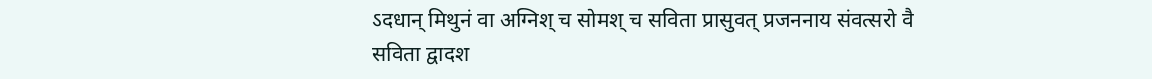ऽदधान् मिथुनं वा अग्निश् च सोमश् च सविता प्रासुवत् प्रजननाय संवत्सरो वै सविता द्वादश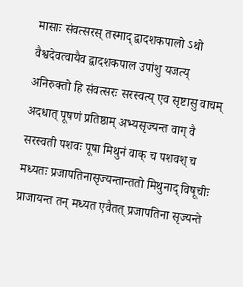मासाः संवत्सरस् तस्माद् द्वादशकपालो ऽथो वैश्वदेवत्वायैव द्वादशकपाल उपांशु यजत्य् अनिरुक्तो हि संवत्सरः सरस्वत्य् एव सृष्टासु वाचम् अदधात् पूषणं प्रतिष्ठाम् अभ्यसृज्यन्त वाग् वै सरस्वती पशवः पूषा मिथुनं वाक् च पशवश् च मध्यतः प्रजापतिनासृज्यन्तान्ततो मिथुनाद् विषूचीः प्राजायन्त तन् मध्यत एवैतत् प्रजापतिना सृज्यन्ते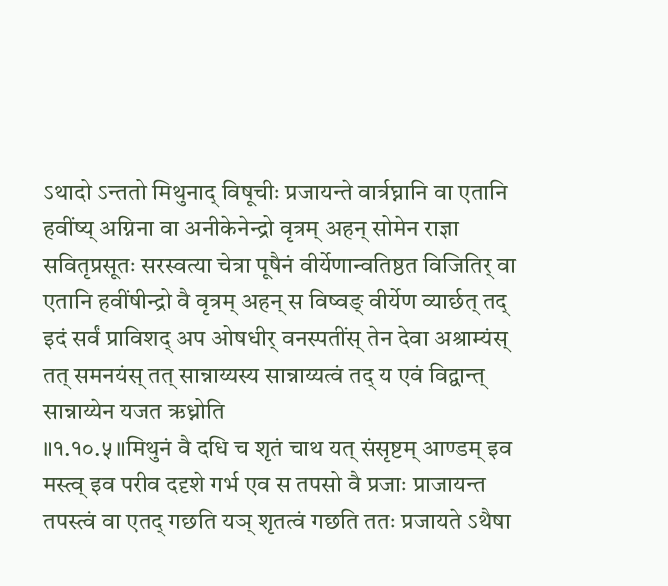ऽथादो ऽन्ततो मिथुनाद् विषूचीः प्रजायन्ते वार्त्रघ्नानि वा एतानि हवींष्य् अग्निना वा अनीकेनेन्द्रो वृत्रम् अहन् सोमेन राज्ञा सवितृप्रसूतः सरस्वत्या चेत्रा पूषैनं वीर्येणान्वतिष्ठत विजितिर् वा एतानि हवींषीन्द्रो वै वृत्रम् अहन् स विष्वङ् वीर्येण व्यार्छत् तद् इदं सर्वं प्राविशद् अप ओषधीर् वनस्पतींस् तेन देवा अश्राम्यंस् तत् समनयंस् तत् सान्नाय्यस्य सान्नाय्यत्वं तद् य एवं विद्वान्त् सान्नाय्येन यजत ऋध्नोति
॥१.१०.५॥मिथुनं वै दधि च शृतं चाथ यत् संसृष्टम् आण्डम् इव मस्त्व् इव परीव ददृशे गर्भ एव स तपसो वै प्रजाः प्राजायन्त तपस्त्वं वा एतद् गछति यञ् शृतत्वं गछति ततः प्रजायते ऽथैषा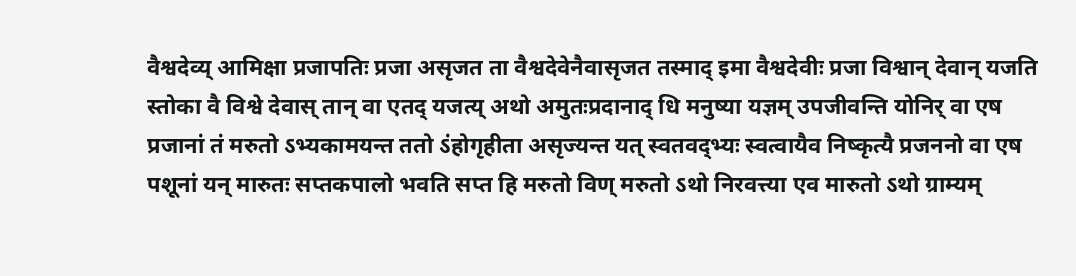वैश्वदेव्य् आमिक्षा प्रजापतिः प्रजा असृजत ता वैश्वदेवेनैवासृजत तस्माद् इमा वैश्वदेवीः प्रजा विश्वान् देवान् यजति स्तोका वै विश्वे देवास् तान् वा एतद् यजत्य् अथो अमुतःप्रदानाद् धि मनुष्या यज्ञम् उपजीवन्ति योनिर् वा एष प्रजानां तं मरुतो ऽभ्यकामयन्त ततो ऽंहोगृहीता असृज्यन्त यत् स्वतवद्भ्यः स्वत्वायैव निष्कृत्यै प्रजननो वा एष पशूनां यन् मारुतः सप्तकपालो भवति सप्त हि मरुतो विण् मरुतो ऽथो निरवत्त्या एव मारुतो ऽथो ग्राम्यम्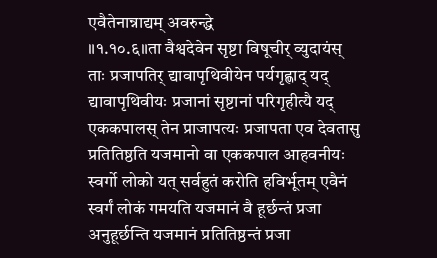एवैतेनान्नाद्यम् अवरुन्द्धे
॥१.१०.६॥ता वैश्वदेवेन सृष्टा विषूचीर् व्युदायंस् ताः प्रजापतिर् द्यावापृथिवीयेन पर्यगृह्णाद् यद् द्यावापृथिवीयः प्रजानां सृष्टानां परिगृहीत्यै यद् एककपालस् तेन प्राजापत्यः प्रजापता एव देवतासु प्रतितिष्ठति यजमानो वा एककपाल आहवनीयः स्वर्गो लोको यत् सर्वहुतं करोति हविर्भूतम् एवैनं स्वर्गं लोकं गमयति यजमानं वै हूर्छन्तं प्रजा अनुहूर्छन्ति यजमानं प्रतितिष्ठन्तं प्रजा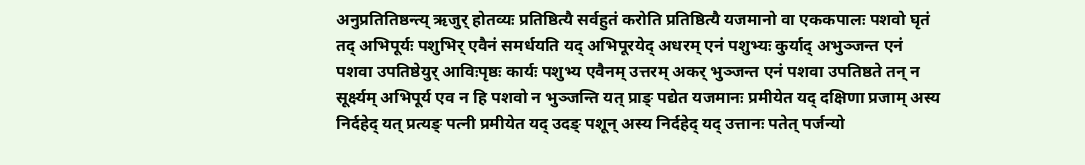अनुप्रतितिष्ठन्त्य् ऋजुर् होतव्यः प्रतिष्ठित्यै सर्वहुतं करोति प्रतिष्ठित्यै यजमानो वा एककपालः पशवो घृतं तद् अभिपूर्यः पशुभिर् एवैनं समर्धयति यद् अभिपूरयेद् अधरम् एनं पशुभ्यः कुर्याद् अभुञ्जन्त एनं पशवा उपतिष्ठेयुर् आविःपृष्ठः कार्यः पशुभ्य एवैनम् उत्तरम् अकर् भुञ्जन्त एनं पशवा उपतिष्ठते तन् न सूर्क्ष्यम् अभिपूर्य एव न हि पशवो न भुञ्जन्ति यत् प्राङ् पद्येत यजमानः प्रमीयेत यद् दक्षिणा प्रजाम् अस्य निर्दहेद् यत् प्रत्यङ् पत्नी प्रमीयेत यद् उदङ् पशून् अस्य निर्दहेद् यद् उत्तानः पतेत् पर्जन्यो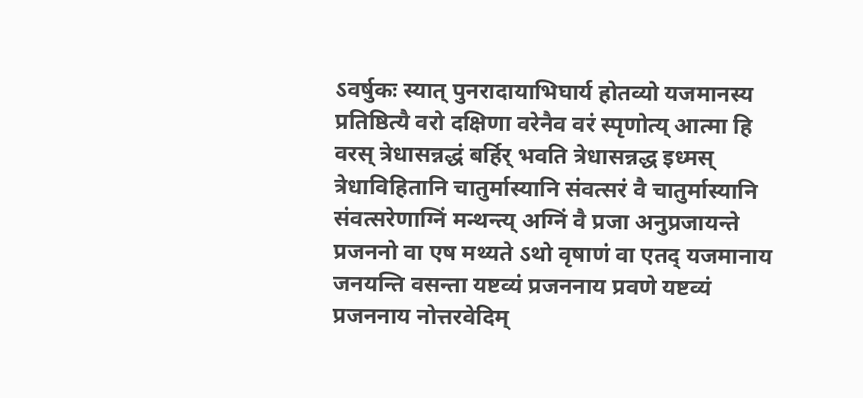ऽवर्षुकः स्यात् पुनरादायाभिघार्य होतव्यो यजमानस्य प्रतिष्ठित्यै वरो दक्षिणा वरेनैव वरं स्पृणोत्य् आत्मा हि वरस् त्रेधासन्नद्धं बर्हिर् भवति त्रेधासन्नद्ध इध्मस् त्रेधाविहितानि चातुर्मास्यानि संवत्सरं वै चातुर्मास्यानि संवत्सरेणाग्निं मन्थन्त्य् अग्निं वै प्रजा अनुप्रजायन्ते प्रजननो वा एष मथ्यते ऽथो वृषाणं वा एतद् यजमानाय जनयन्ति वसन्ता यष्टव्यं प्रजननाय प्रवणे यष्टव्यं प्रजननाय नोत्तरवेदिम्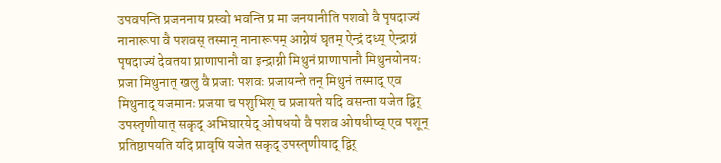उपवपन्ति प्रजननाय प्रस्वो भवन्ति प्र मा जनयानीति पशवो वै पृषदाज्यं नानारूपा वै पशवस् तस्मान् नानारूपम् आग्नेयं घृतम् ऐन्द्रं दध्य् ऐन्द्राग्नं पृषदाज्यं देवतया प्राणापानौ वा इन्द्राग्नी मिथुनं प्राणापानौ मिथुनयोनयः प्रजा मिथुनात् खलु वै प्रजाः पशवः प्रजायन्ते तन् मिथुनं तस्माद् एव मिथुनाद् यजमानः प्रजया च पशुभिश् च प्रजायते यदि वसन्ता यजेत द्विर् उपस्तृणीयात् सकृद् अभिघारयेद् ओषधयो वै पशव ओषधीष्व् एव पशून् प्रतिष्ठापयति यदि प्रावृषि यजेत सकृद् उपस्तृणीयाद् द्विर्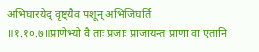अभिघारयेद् वृष्ट्यैव पशून् अभिजिघर्ति
॥१.१०.७॥प्राणेभ्यो वै ताः प्रजाः प्राजायन्त प्राणा वा एतानि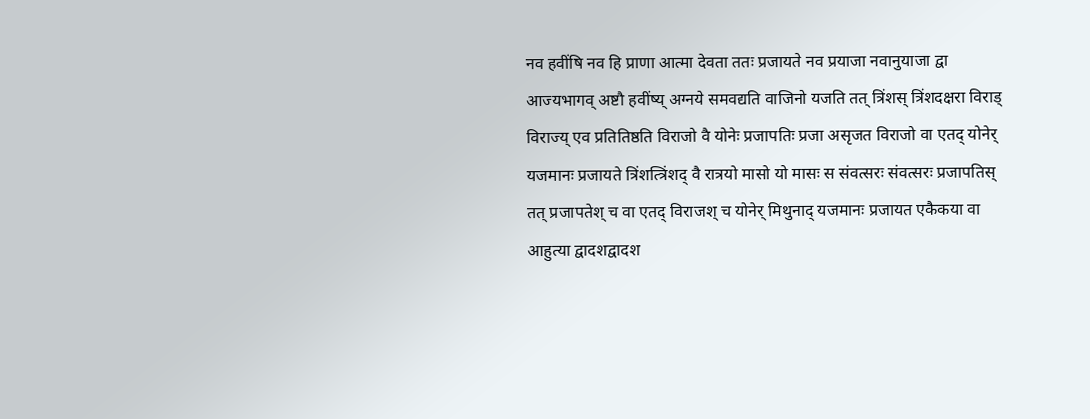नव हवींषि नव हि प्राणा आत्मा देवता ततः प्रजायते नव प्रयाजा नवानुयाजा द्वा आज्यभागव् अष्टौ हवींष्य् अग्नये समवद्यति वाजिनो यजति तत् त्रिंशस् त्रिंशदक्षरा विराड् विराज्य् एव प्रतितिष्ठति विराजो वै योनेः प्रजापतिः प्रजा असृजत विराजो वा एतद् योनेर् यजमानः प्रजायते त्रिंशत्त्रिंशद् वै रात्रयो मासो यो मासः स संवत्सरः संवत्सरः प्रजापतिस् तत् प्रजापतेश् च वा एतद् विराजश् च योनेर् मिथुनाद् यजमानः प्रजायत एकैकया वा आहुत्या द्वादशद्वादश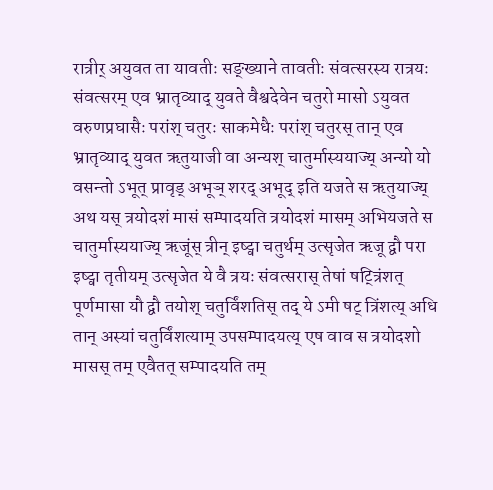रात्रीर् अयुवत ता यावतीः सङ्ख्याने तावतीः संवत्सरस्य रात्रयः संवत्सरम् एव भ्रातृव्याद् युवते वैश्वदेवेन चतुरो मासो ऽयुवत वरुणप्रघासैः परांश् चतुरः साकमेधैः परांश् चतुरस् तान् एव भ्रातृव्याद् युवत ऋतुयाजी वा अन्यश् चातुर्मास्ययाज्य् अन्यो यो वसन्तो ऽभूत् प्रावृड् अभूञ् शरद् अभूद् इति यजते स ऋतुयाज्य् अथ यस् त्रयोदशं मासं सम्पादयति त्रयोदशं मासम् अभियजते स चातुर्मास्ययाज्य् ऋजूंस् त्रीन् इष्ट्वा चतुर्थम् उत्सृजेत ऋजू द्वौ परा इष्ट्वा तृतीयम् उत्सृजेत ये वै त्रयः संवत्सरास् तेषां षट्त्रिंशत् पूर्णमासा यौ द्वौ तयोश् चतुर्विंशतिस् तद् ये ऽमी षट् त्रिंशत्य् अधि तान् अस्यां चतुर्विंशत्याम् उपसम्पादयत्य् एष वाव स त्रयोदशो मासस् तम् एवैतत् सम्पादयति तम्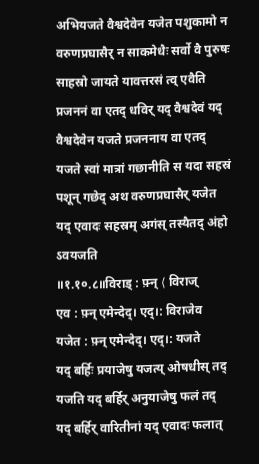अभियजते वैश्वदेवेन यजेत पशुकामो न वरुणप्रघासैर् न साकमेधैः सर्वो वै पुरुषः साहस्रो जायते यावत्तरसं त्व् एवैति प्रजननं वा एतद् धविर् यद् वैश्वदेवं यद् वैश्वदेवेन यजते प्रजननाय वा एतद् यजते स्वां मात्रां गछानीति स यदा सहस्रं पशून् गछेद् अथ वरुणप्रघासैर् यजेत यद् एवादः सहस्रम् अगंस् तस्यैतद् अंहो ऽवयजति
॥१.१०.८॥विराड् : फ़्न् ⟨ विराज्
एव : फ़्न् एमेन्देद्। एद्।: विराजेव
यजेत : फ़्न् एमेन्देद्। एद्।: यजते
यद् बर्हिः प्रयाजेषु यजत्य् ओषधीस् तद् यजति यद् बर्हिर् अनुयाजेषु फलं तद् यद् बर्हिर् वारितीनां यद् एवादः फलात्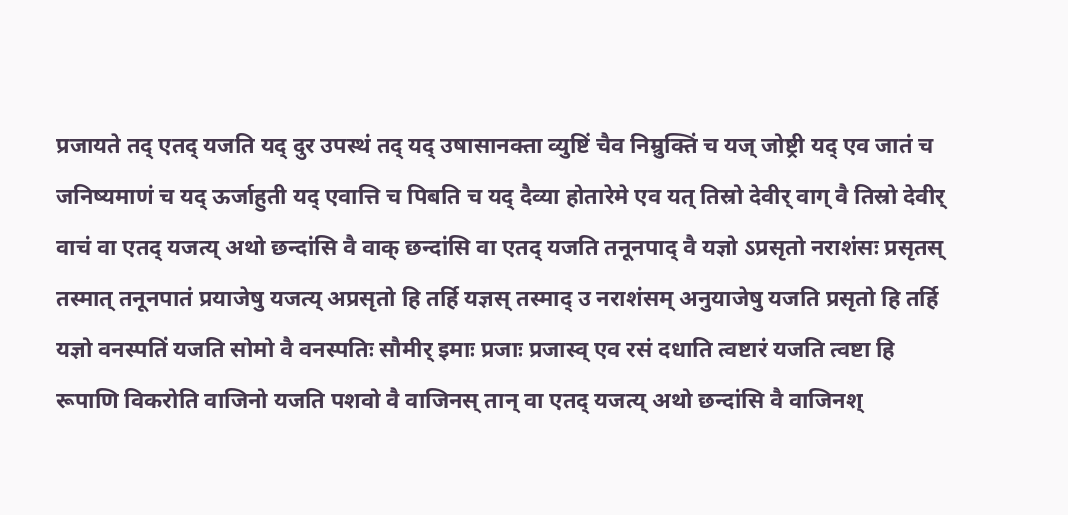प्रजायते तद् एतद् यजति यद् दुर उपस्थं तद् यद् उषासानक्ता व्युष्टिं चैव निम्रुक्तिं च यज् जोष्ट्री यद् एव जातं च जनिष्यमाणं च यद् ऊर्जाहुती यद् एवात्ति च पिबति च यद् दैव्या होतारेमे एव यत् तिस्रो देवीर् वाग् वै तिस्रो देवीर् वाचं वा एतद् यजत्य् अथो छन्दांसि वै वाक् छन्दांसि वा एतद् यजति तनूनपाद् वै यज्ञो ऽप्रसृतो नराशंसः प्रसृतस् तस्मात् तनूनपातं प्रयाजेषु यजत्य् अप्रसृतो हि तर्हि यज्ञस् तस्माद् उ नराशंसम् अनुयाजेषु यजति प्रसृतो हि तर्हि यज्ञो वनस्पतिं यजति सोमो वै वनस्पतिः सौमीर् इमाः प्रजाः प्रजास्व् एव रसं दधाति त्वष्टारं यजति त्वष्टा हि रूपाणि विकरोति वाजिनो यजति पशवो वै वाजिनस् तान् वा एतद् यजत्य् अथो छन्दांसि वै वाजिनश्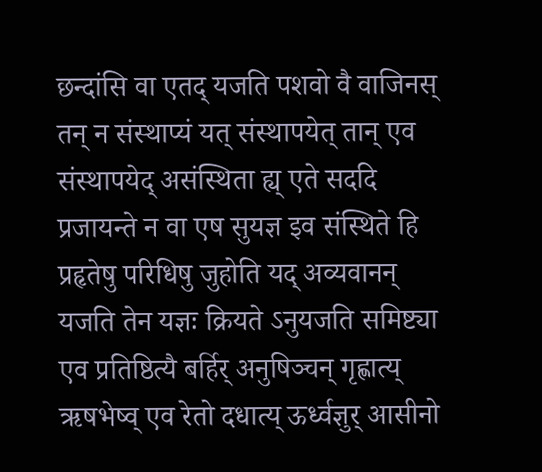छन्दांसि वा एतद् यजति पशवो वै वाजिनस् तन् न संस्थाप्यं यत् संस्थापयेत् तान् एव संस्थापयेद् असंस्थिता ह्य् एते सददि प्रजायन्ते न वा एष सुयज्ञ इव संस्थिते हि प्रहृतेषु परिधिषु जुहोति यद् अव्यवानन् यजति तेन यज्ञः क्रियते ऽनुयजति समिष्ट्या एव प्रतिष्ठित्यै बर्हिर् अनुषिञ्चन् गृह्णात्य् ऋषभेष्व् एव रेतो दधात्य् ऊर्ध्वज्ञुर् आसीनो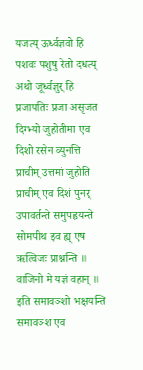यजत्य् ऊर्ध्वज्ञवो हि पशवः पशुषु रेतो दधत्य् अथो जूर्ध्वज्ञुर् हि प्रजापतिः प्रजा असृजत दिग्भ्यो जुहोतीमा एव दिशो रसेन व्युनत्ति प्राचीम् उत्तमां जुहोति प्राचीम् एव दिशं पुनर् उपावर्तन्ते समुपह्वयन्ते सोमपीथ इव ह्य् एष ऋत्विजः प्राश्नन्ति ॥
वाजिनो मे यज्ञं वहान् ॥ इति समावञ्शो भक्षयन्ति समावञ्श एव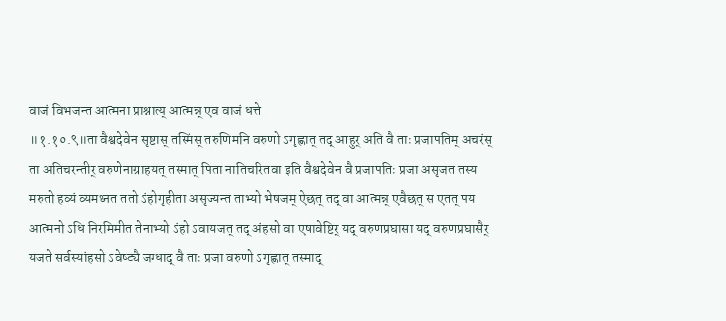वाजं विभजन्त आत्मना प्राश्नात्य् आत्मन्न् एव वाजं धत्ते
॥१.१०.९॥ता वैश्वदेवेन सृष्टास् तस्मिंस् तरुणिमनि वरुणो ऽगृह्णात् तद् आहुर् अति वै ताः प्रजापतिम् अचरंस् ता अतिचरन्तीर् वरुणेनाग्राहयत् तस्मात् पिता नातिचरितवा इति वैश्वदेवेन वै प्रजापतिः प्रजा असृजत तस्य मरुतो हव्यं व्यमथ्नत ततो ऽंहोगृहीता असृज्यन्त ताभ्यो भेषजम् ऐछत् तद् वा आत्मन्न् एवैछत् स एतत् पय आत्मनो ऽधि निरमिमीत तेनाभ्यो ऽंहो ऽवायजत् तद् अंहसो वा एषावेष्टिर् यद् वरुणप्रघासा यद् वरुणप्रघासैर् यजते सर्वस्यांहसो ऽवेष्ट्यै जग्धाद् वै ताः प्रजा वरुणो ऽगृह्णात् तस्माद्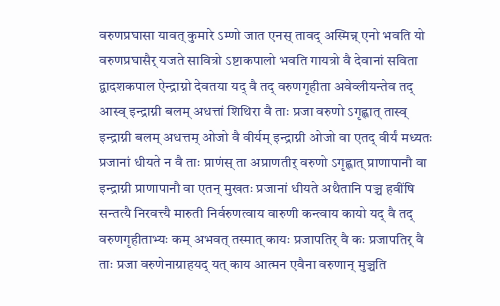वरुणप्रघासा यावत् कुमारे ऽम्णो जात एनस् तावद् अस्मिन्न् एनो भवति यो वरुणप्रघासैर् यजते सावित्रो ऽष्टाकपालो भवति गायत्रो वै देवानां सविता द्वादशकपाल ऐन्द्राग्नो देवतया यद् वै तद् वरुणगृहीता अवेव्लीयन्तेव तद् आस्व् इन्द्राग्नी बलम् अधत्तां शिथिरा वै ताः प्रजा वरुणो ऽगृह्णात् तास्व् इन्द्राग्नी बलम् अधत्तम् ओजो वै वीर्यम् इन्द्राग्नी ओजो वा एतद् वीर्यं मध्यतः प्रजानां धीयते न वै ताः प्राणंस् ता अप्राणतीर् वरुणो ऽगृह्णात् प्राणापानौ वा इन्द्राग्नी प्राणापानौ वा एतन् मुखतः प्रजानां धीयते अथैतानि पञ्च हवींषि सन्तत्यै निरवत्त्यै मारुती निर्वरुणत्वाय वारुणी कन्त्वाय कायो यद् वै तद् वरुणगृहीताभ्यः कम् अभवत् तस्मात् कायः प्रजापतिर् वै कः प्रजापतिर् वै ताः प्रजा वरुणेनाग्राहयद् यत् काय आत्मन एवैना वरुणान् मुञ्चति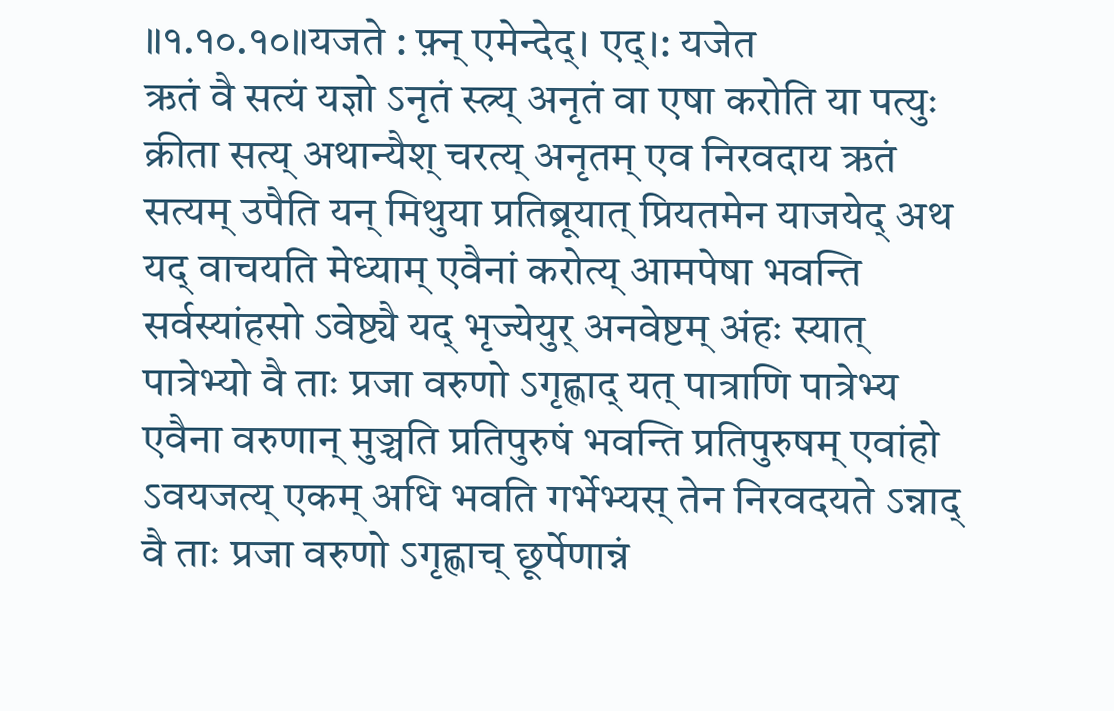॥१.१०.१०॥यजते : फ़्न् एमेन्देद्। एद्।: यजेत
ऋतं वै सत्यं यज्ञो ऽनृतं स्त्र्य् अनृतं वा एषा करोति या पत्युः क्रीता सत्य् अथान्यैश् चरत्य् अनृतम् एव निरवदाय ऋतं सत्यम् उपैति यन् मिथुया प्रतिब्रूयात् प्रियतमेन याजयेद् अथ यद् वाचयति मेध्याम् एवैनां करोत्य् आमपेषा भवन्ति सर्वस्यांहसो ऽवेष्ट्यै यद् भृज्येयुर् अनवेष्टम् अंहः स्यात् पात्रेभ्यो वै ताः प्रजा वरुणो ऽगृह्णाद् यत् पात्राणि पात्रेभ्य एवैना वरुणान् मुञ्चति प्रतिपुरुषं भवन्ति प्रतिपुरुषम् एवांहो ऽवयजत्य् एकम् अधि भवति गर्भेभ्यस् तेन निरवदयते ऽन्नाद् वै ताः प्रजा वरुणो ऽगृह्णाच् छूर्पेणान्नं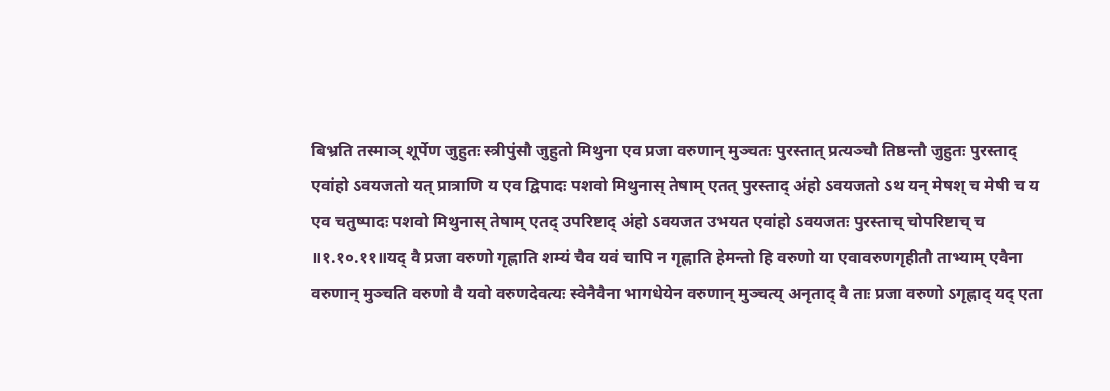बिभ्रति तस्माञ् शूर्पेण जुहुतः स्त्रीपुंसौ जुहुतो मिथुना एव प्रजा वरुणान् मुञ्चतः पुरस्तात् प्रत्यञ्चौ तिष्ठन्तौ जुहुतः पुरस्ताद् एवांहो ऽवयजतो यत् प्रात्राणि य एव द्विपादः पशवो मिथुनास् तेषाम् एतत् पुरस्ताद् अंहो ऽवयजतो ऽथ यन् मेषश् च मेषी च य एव चतुष्पादः पशवो मिथुनास् तेषाम् एतद् उपरिष्टाद् अंहो ऽवयजत उभयत एवांहो ऽवयजतः पुरस्ताच् चोपरिष्टाच् च
॥१.१०.११॥यद् वै प्रजा वरुणो गृह्णाति शम्यं चैव यवं चापि न गृह्णाति हेमन्तो हि वरुणो या एवावरुणगृहीतौ ताभ्याम् एवैना वरुणान् मुञ्चति वरुणो वै यवो वरुणदेवत्यः स्वेनैवैना भागधेयेन वरुणान् मुञ्चत्य् अनृताद् वै ताः प्रजा वरुणो ऽगृह्णाद् यद् एता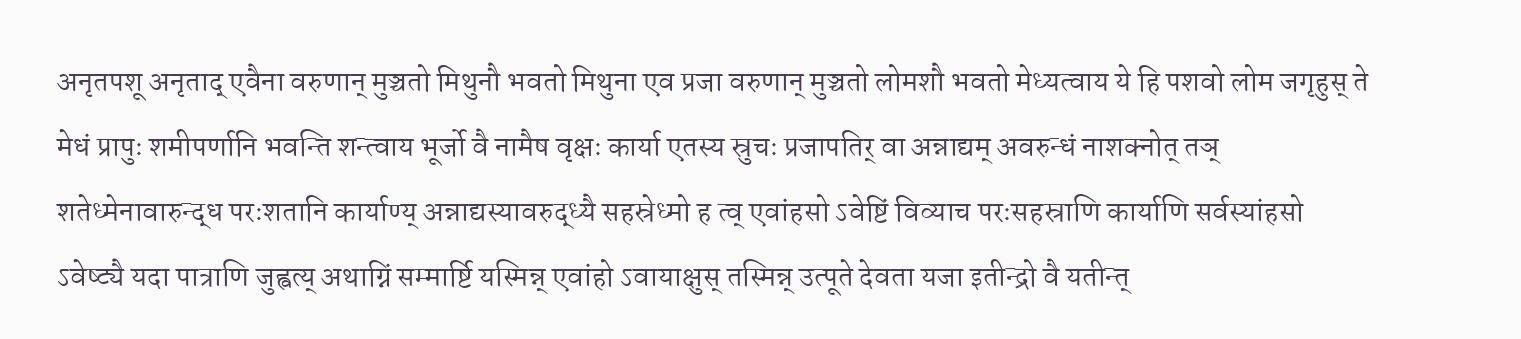अनृतपशू अनृताद् एवैना वरुणान् मुञ्चतो मिथुनौ भवतो मिथुना एव प्रजा वरुणान् मुञ्चतो लोमशौ भवतो मेध्यत्वाय ये हि पशवो लोम जगृहुस् ते मेधं प्रापुः शमीपर्णानि भवन्ति शन्त्वाय भूर्जो वै नामैष वृक्षः कार्या एतस्य स्रुचः प्रजापतिर् वा अन्नाद्यम् अवरुन्धं नाशक्नोत् तञ् शतेध्मेनावारुन्द्ध परःशतानि कार्याण्य् अन्नाद्यस्यावरुद्ध्यै सहस्रेध्मो ह त्व् एवांहसो ऽवेष्टिं विव्याच परःसहस्राणि कार्याणि सर्वस्यांहसो ऽवेष्ट्यै यदा पात्राणि जुह्वत्य् अथाग्निं सम्मार्ष्टि यस्मिन्न् एवांहो ऽवायाक्षुस् तस्मिन्न् उत्पूते देवता यजा इतीन्द्रो वै यतीन्त्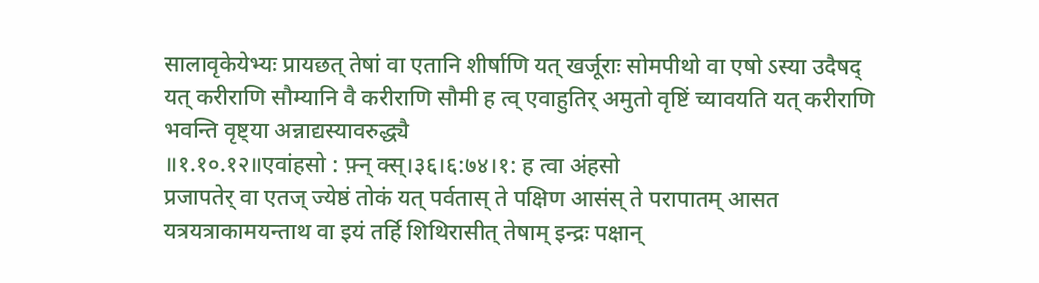सालावृकेयेभ्यः प्रायछत् तेषां वा एतानि शीर्षाणि यत् खर्जूराः सोमपीथो वा एषो ऽस्या उदैषद् यत् करीराणि सौम्यानि वै करीराणि सौमी ह त्व् एवाहुतिर् अमुतो वृष्टिं च्यावयति यत् करीराणि भवन्ति वृष्ट्या अन्नाद्यस्यावरुद्ध्यै
॥१.१०.१२॥एवांहसो : फ़्न् क्स्।३६।६:७४।१: ह त्वा अंहसो
प्रजापतेर् वा एतज् ज्येष्ठं तोकं यत् पर्वतास् ते पक्षिण आसंस् ते परापातम् आसत यत्रयत्राकामयन्ताथ वा इयं तर्हि शिथिरासीत् तेषाम् इन्द्रः पक्षान्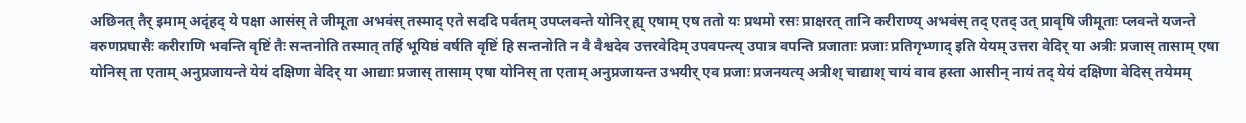अछिनत् तैर् इमाम् अदृंहद् ये पक्षा आसंस् ते जीमूता अभवंस् तस्माद् एते सददि पर्वतम् उपप्लवन्ते योनिर् ह्य् एषाम् एष ततो यः प्रथमो रसः प्राक्षरत् तानि करीराण्य् अभवंस् तद् एतद् उत् प्रावृषि जीमूताः प्लवन्ते यजन्ते वरुणप्रघासैः करीराणि भवन्ति वृष्टिं तैः सन्तनोति तस्मात् तर्हि भूयिष्ठं वर्षति वृष्टिं हि सन्तनोति न वै वैश्वदेव उत्तरवेदिम् उपवपन्त्य् उपात्र वपन्ति प्रजाताः प्रजाः प्रतिगृभ्णाद् इति येयम् उत्तरा वेदिर् या अत्रीः प्रजास् तासाम् एषा योनिस् ता एताम् अनुप्रजायन्ते येयं दक्षिणा वेदिर् या आद्याः प्रजास् तासाम् एषा योनिस् ता एताम् अनुप्रजायन्त उभयीर् एव प्रजाः प्रजनयत्य् अत्रीश् चाद्याश् चायं वाव हस्ता आसीन् नायं तद् येयं दक्षिणा वेदिस् तयेमम्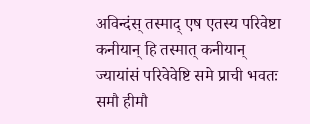अविन्दंस् तस्माद् एष एतस्य परिवेष्टा कनीयान् हि तस्मात् कनीयान् ज्यायांसं परिवेवेष्टि समे प्राची भवतः समौ हीमौ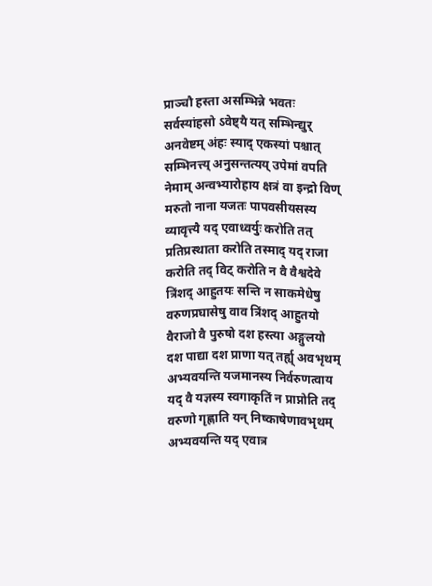प्राञ्चौ हस्ता असम्भिन्ने भवतः सर्वस्यांहसो ऽवेष्ट्यै यत् सम्भिन्द्युर् अनवेष्टम् अंहः स्याद् एकस्यां पश्चात् सम्भिनत्त्य् अनुसन्तत्यय् उपेमां वपति नेमाम् अन्वभ्यारोहाय क्षत्रं वा इन्द्रो विण् मरुतो नाना यजतः पापवसीयसस्य व्यावृत्त्यै यद् एवाध्वर्युः करोति तत् प्रतिप्रस्थाता करोति तस्माद् यद् राजा करोति तद् विट् करोति न वै वैश्वदेवे त्रिंशद् आहुतयः सन्ति न साकमेधेषु वरुणप्रघासेषु वाव त्रिंशद् आहुतयो वैराजो वै पुरुषो दश हस्त्या अङ्गुलयो दश पाद्या दश प्राणा यत् तर्ह्य् अवभृथम् अभ्यवयन्ति यजमानस्य निर्वरुणत्वाय यद् वै यज्ञस्य स्वगाकृतिं न प्राप्नोति तद् वरुणो गृह्णाति यन् निष्काषेणावभृथम् अभ्यवयन्ति यद् एवात्र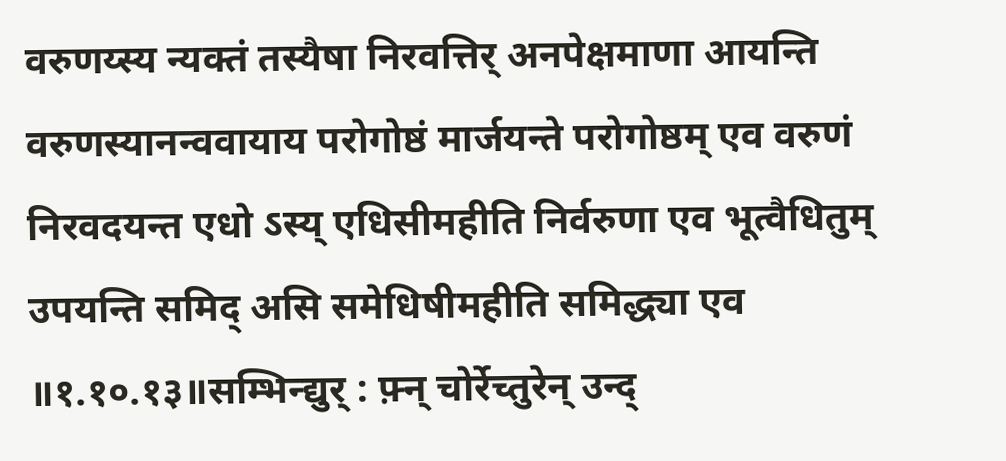वरुणय्स्य न्यक्तं तस्यैषा निरवत्तिर् अनपेक्षमाणा आयन्ति वरुणस्यानन्ववायाय परोगोष्ठं मार्जयन्ते परोगोष्ठम् एव वरुणं निरवदयन्त एधो ऽस्य् एधिसीमहीति निर्वरुणा एव भूत्वैधितुम् उपयन्ति समिद् असि समेधिषीमहीति समिद्ध्या एव
॥१.१०.१३॥सम्भिन्द्युर् : फ़्न् चोर्रेच्तुरेन् उन्द्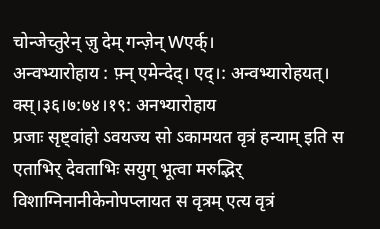चोन्जेच्तुरेन् ज़ु देम् गन्ज़ेन् Wएर्क्।
अन्वभ्यारोहाय : फ़्न् एमेन्देद्। एद्।: अन्वभ्यारोहयत्। क्स्।३६।७:७४।१९: अनभ्यारोहाय
प्रजाः सृष्ट्वांहो ऽवयज्य सो ऽकामयत वृत्रं हन्याम् इति स एताभिर् देवताभिः सयुग् भूत्वा मरुद्भिर् विशाग्निनानीकेनोपप्लायत स वृत्रम् एत्य वृत्रं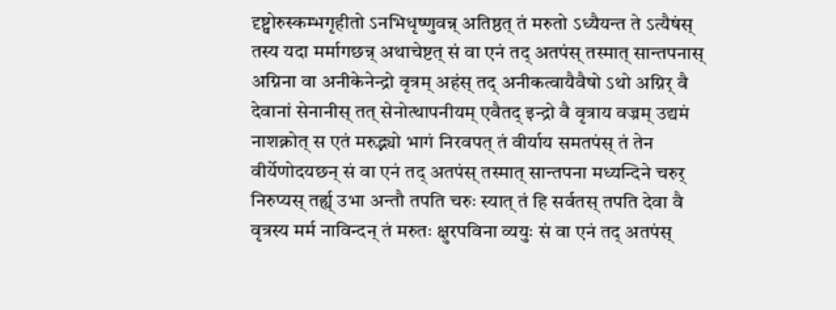दृष्ट्वोरुस्कम्भगृहीतो ऽनभिधृष्णुवन्न् अतिष्ठत् तं मरुतो ऽध्यैयन्त ते ऽत्यैषंस् तस्य यदा मर्मागछन्न् अथाचेष्टत् सं वा एनं तद् अतपंस् तस्मात् सान्तपनास् अग्निना वा अनीकेनेन्द्रो वृत्रम् अहंस् तद् अनीकत्वायैवैषो ऽथो अग्निर् वै देवानां सेनानीस् तत् सेनोत्थापनीयम् एवैतद् इन्द्रो वै वृत्राय वज्रम् उद्यमं नाशक्नोत् स एतं मरुद्भ्यो भागं निरवपत् तं वीर्याय समतपंस् तं तेन वीर्येणोदयछन् सं वा एनं तद् अतपंस् तस्मात् सान्तपना मध्यन्दिने चरुर् निरुप्यस् तर्ह्य् उभा अन्तौ तपति चरुः स्यात् तं हि सर्वतस् तपति देवा वै वृत्रस्य मर्म नाविन्दन् तं मरुतः क्षुरपविना व्ययुः सं वा एनं तद् अतपंस्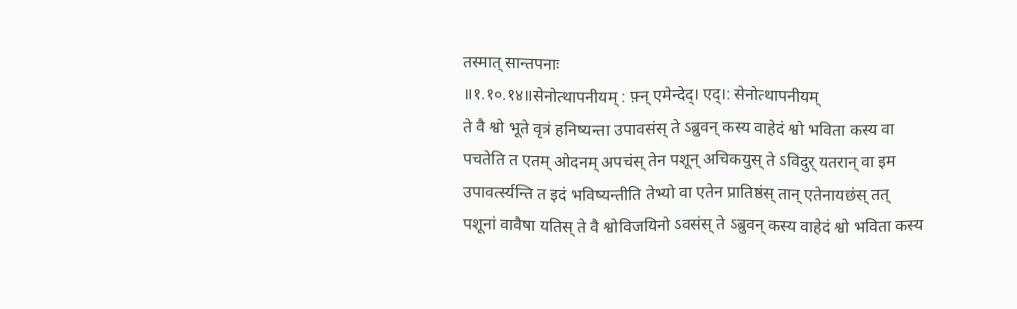तस्मात् सान्तपनाः
॥१.१०.१४॥सेनोत्थापनीयम् : फ़्न् एमेन्देद्। एद्।: सेनोत्थापनीयम्
ते वै श्वो भूते वृत्रं हनिष्यन्ता उपावसंस् ते ऽब्रुवन् कस्य वाहेदं श्वो भविता कस्य वा पचतेति त एतम् ओदनम् अपचंस् तेन पशून् अचिकयुस् ते ऽविदुर् यतरान् वा इम उपावर्त्स्यन्ति त इदं भविष्यन्तीति तेभ्यो वा एतेन प्रातिष्ठंस् तान् एतेनायछंस् तत् पशूनां वावैषा यतिस् ते वै श्वोविजयिनो ऽवसंस् ते ऽब्रुवन् कस्य वाहेदं श्वो भविता कस्य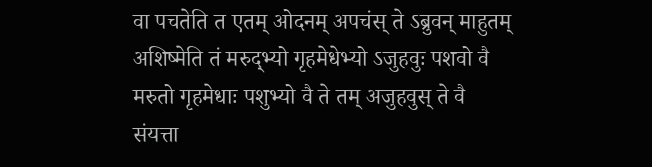वा पचतेति त एतम् ओदनम् अपचंस् ते ऽब्रुवन् माहुतम् अशिष्मेति तं मरुद्भ्यो गृहमेधेभ्यो ऽजुहवुः पशवो वै मरुतो गृहमेधाः पशुभ्यो वै ते तम् अजुहवुस् ते वै संयत्ता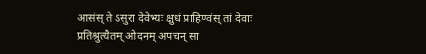आसंस् ते ऽसुरा देवेभ्यः क्षुधं प्राहिण्वंस् तां देवाः प्रतिश्रुत्यैतम् ओदनम् अपचन् सा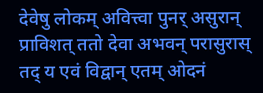देवेषु लोकम् अवित्त्वा पुनर् असुरान् प्राविशत् ततो देवा अभवन् परासुरास् तद् य एवं विद्वान् एतम् ओदनं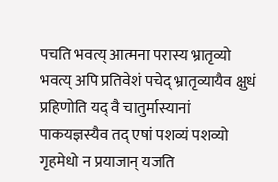पचति भवत्य् आत्मना परास्य भ्रातृव्यो भवत्य् अपि प्रतिवेशं पचेद् भ्रातृव्यायैव क्षुधं प्रहिणोति यद् वै चातुर्मास्यानां पाकयज्ञस्यैव तद् एषां पशव्यं पशव्यो गृहमेधो न प्रयाजान् यजति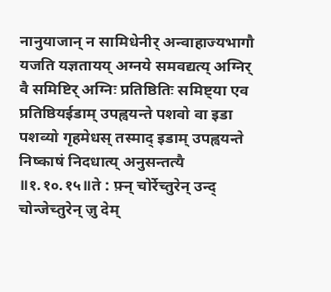नानुयाजान् न सामिधेनीर् अन्वाहाज्यभागौ यजति यज्ञतायय् अग्नये समवद्यत्य् अग्निर् वै समिष्टिर् अग्निः प्रतिष्ठितिः समिष्ट्या एव प्रतिष्ठियईडाम् उपह्वयन्ते पशवो वा इडा पशव्यो गृहमेधस् तस्माद् इडाम् उपह्वयन्ते निष्काषं निदधात्य् अनुसन्तत्यै
॥१.१०.१५॥ते : फ़्न् चोर्रेच्तुरेन् उन्द् चोन्जेच्तुरेन् ज़ु देम्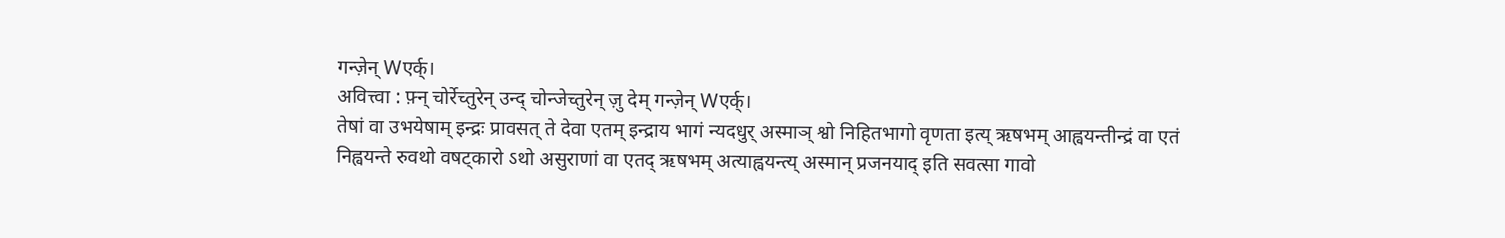गन्ज़ेन् Wएर्क्।
अवित्त्वा : फ़्न् चोर्रेच्तुरेन् उन्द् चोन्जेच्तुरेन् ज़ु देम् गन्ज़ेन् Wएर्क्।
तेषां वा उभयेषाम् इन्द्रः प्रावसत् ते देवा एतम् इन्द्राय भागं न्यदधुर् अस्माञ् श्वो निहितभागो वृणता इत्य् ऋषभम् आह्वयन्तीन्द्रं वा एतं निह्वयन्ते रुवथो वषट्कारो ऽथो असुराणां वा एतद् ऋषभम् अत्याह्वयन्त्य् अस्मान् प्रजनयाद् इति सवत्सा गावो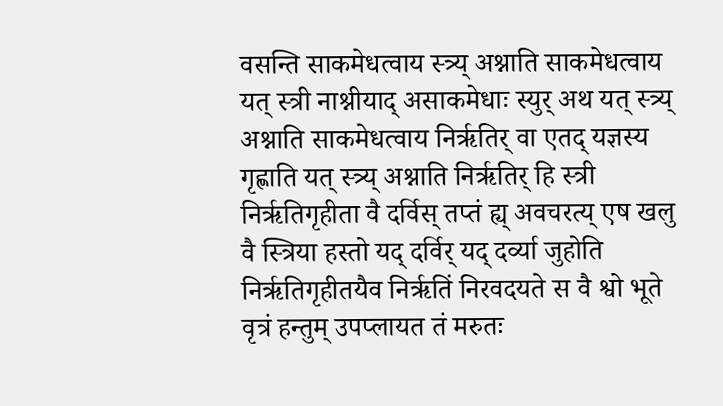वसन्ति साकमेधत्वाय स्त्र्य् अश्नाति साकमेधत्वाय यत् स्त्री नाश्नीयाद् असाकमेधाः स्युर् अथ यत् स्त्र्य् अश्नाति साकमेधत्वाय निरृतिर् वा एतद् यज्ञस्य गृह्णाति यत् स्त्र्य् अश्नाति निरृतिर् हि स्त्री निरृतिगृहीता वै दर्विस् तप्तं ह्य् अवचरत्य् एष खलु वै स्त्रिया हस्तो यद् दर्विर् यद् दर्व्या जुहोति निरृतिगृहीतयैव निरृतिं निरवदयते स वै श्वो भूते वृत्रं हन्तुम् उपप्लायत तं मरुतः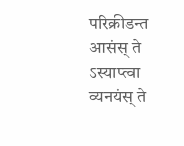परिक्रीडन्त आसंस् ते ऽस्याप्त्वा व्यनयंस् ते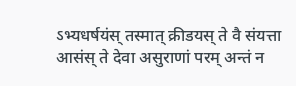ऽभ्यधर्षयंस् तस्मात् क्रीडयस् ते वै संयत्ता आसंस् ते देवा असुराणां परम् अन्तं न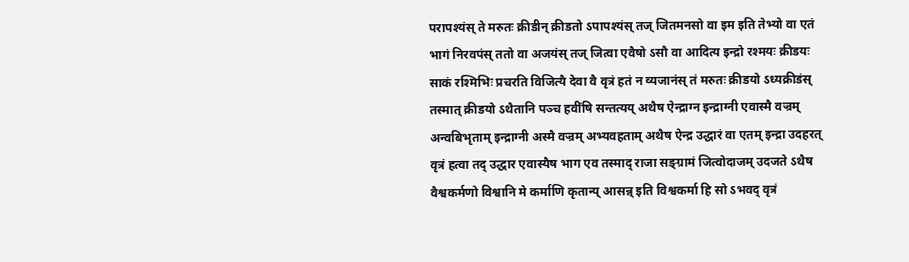परापश्यंस् ते मरुतः क्रीडीन् क्रीडतो ऽपापश्यंस् तज् जितमनसो वा इम इति तेभ्यो वा एतं भागं निरवपंस् ततो वा अजयंस् तज् जित्वा एवैषो ऽसौ वा आदित्य इन्द्रो रश्मयः क्रीडयः साकं रश्मिभिः प्रचरति विजित्यै देवा वै वृत्रं हतं न व्यजानंस् तं मरुतः क्रीडयो ऽध्यक्रीडंस् तस्मात् क्रीडयो ऽथैतानि पञ्च हवींषि सन्तत्यय् अथैष ऐन्द्राग्न इन्द्राग्नी एवास्मै वज्रम् अन्वबिभृताम् इन्द्राग्नी अस्मै वज्रम् अभ्यवहताम् अथैष ऐन्द्र उद्धारं वा एतम् इन्द्रा उदहरत् वृत्रं हत्वा तद् उद्धार एवास्यैष भाग एव तस्माद् राजा सङ्ग्रामं जित्वोदाजम् उदजते ऽथैष वैश्वकर्मणो विश्वानि मे कर्माणि कृतान्य् आसन्न् इति विश्वकर्मा हि सो ऽभवद् वृत्रं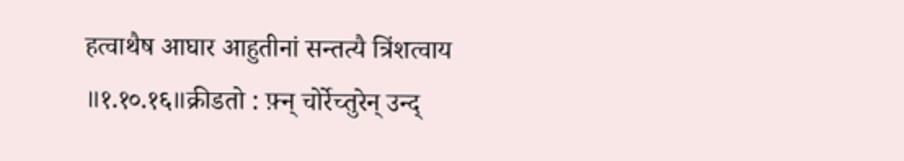हत्वाथैष आघार आहुतीनां सन्तत्यै त्रिंशत्वाय
॥१.१०.१६॥क्रीडतो : फ़्न् चोर्रेच्तुरेन् उन्द्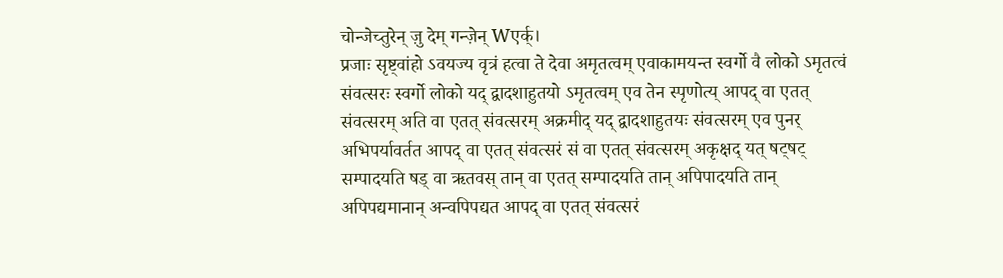चोन्जेच्तुरेन् ज़ु देम् गन्ज़ेन् Wएर्क्।
प्रजाः सृष्ट्वांहो ऽवयज्य वृत्रं हत्वा ते देवा अमृतत्वम् एवाकामयन्त स्वर्गो वै लोको ऽमृतत्वं संवत्सरः स्वर्गो लोको यद् द्वादशाहुतयो ऽमृतत्वम् एव तेन स्पृणोत्य् आपद् वा एतत् संवत्सरम् अति वा एतत् संवत्सरम् अक्रमीद् यद् द्वादशाहुतयः संवत्सरम् एव पुनर् अभिपर्यावर्तत आपद् वा एतत् संवत्सरं सं वा एतत् संवत्सरम् अकृक्षद् यत् षट्षट् सम्पादयति षड् वा ऋतवस् तान् वा एतत् सम्पादयति तान् अपिपादयति तान् अपिपद्यमानान् अन्वपिपद्यत आपद् वा एतत् संवत्सरं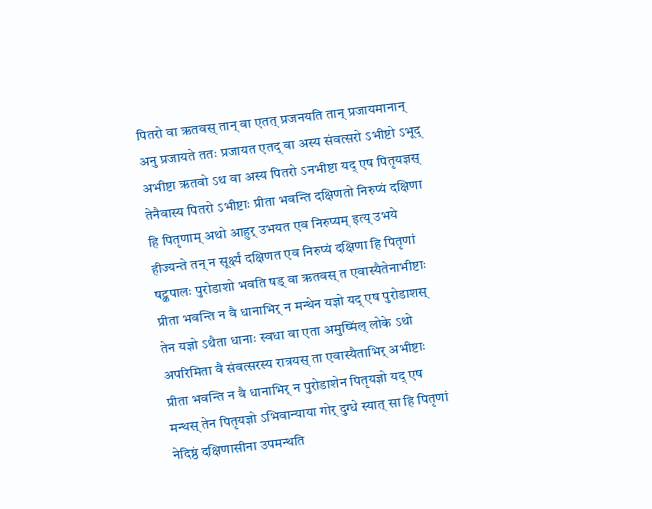पितरो वा ऋतवस् तान् वा एतत् प्रजनयति तान् प्रजायमानान् अनु प्रजायते ततः प्रजायत एतद् वा अस्य संवत्सरो ऽभीष्टो ऽभूद् अभीष्टा ऋतवो ऽथ वा अस्य पितरो ऽनभीष्टा यद् एष पितृयज्ञस् तेनैवास्य पितरो ऽभीष्टाः प्रीता भवन्ति दक्षिणतो निरुप्यं दक्षिणा हि पितृणाम् अथो आहुर् उभयत एव निरुप्यम् इत्य् उभये हीज्यन्ते तन् न सूर्क्ष्यं दक्षिणत एव निरुप्यं दक्षिणा हि पितृणां षट्कपालः पुरोडाशो भवति षड् वा ऋतवस् त एवास्यैतेनाभीष्टाः प्रीता भवन्ति न वै धानाभिर् न मन्थेन यज्ञो यद् एष पुरोडाशस् तेन यज्ञो ऽथैता धानाः स्वधा वा एता अमुष्मिंल् लोके ऽथो अपरिमिता वै संवत्सरस्य रात्रयस् ता एवास्यैताभिर् अभीष्टाः प्रीता भवन्ति न वै धानाभिर् न पुरोडाशेन पितृयज्ञो यद् एष मन्थस् तेन पितृयज्ञो ऽभिवान्याया गोर् दुग्धे स्यात् सा हि पितृणां नेदिष्ठं दक्षिणासीना उपमन्थति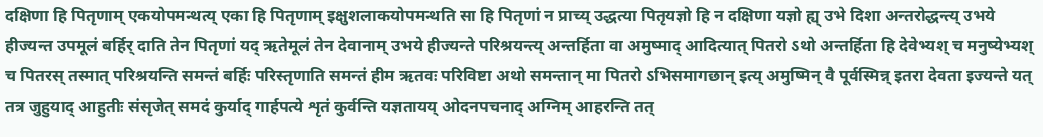दक्षिणा हि पितृणाम् एकयोपमन्थत्य् एका हि पितृणाम् इक्षुशलाकयोपमन्थति सा हि पितृणां न प्राच्य् उद्धत्या पितृयज्ञो हि न दक्षिणा यज्ञो ह्य् उभे दिशा अन्तरोद्धन्त्य् उभये हीज्यन्त उपमूलं बर्हिर् दाति तेन पितृणां यद् ऋतेमूलं तेन देवानाम् उभये हीज्यन्ते परिश्रयन्त्य् अन्तर्हिता वा अमुष्माद् आदित्यात् पितरो ऽथो अन्तर्हिता हि देवेभ्यश् च मनुष्येभ्यश् च पितरस् तस्मात् परिश्रयन्ति समन्तं बर्हिः परिस्तृणाति समन्तं हीम ऋतवः परिविष्टा अथो समन्तान् मा पितरो ऽभिसमागछान् इत्य् अमुष्मिन् वै पूर्वस्मिन्न् इतरा देवता इज्यन्ते यत् तत्र जुहुयाद् आहुतीः संसृजेत् समदं कुर्याद् गार्हपत्ये शृतं कुर्वन्ति यज्ञतायय् ओदनपचनाद् अग्निम् आहरन्ति तत्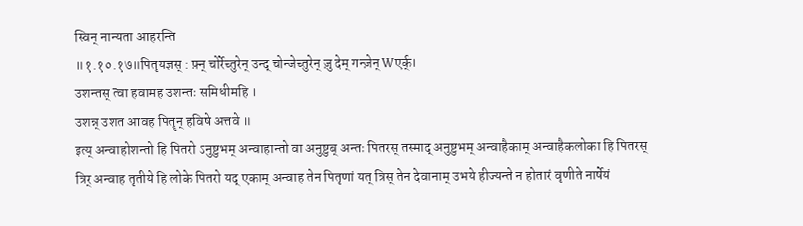स्विन् नान्यता आहरन्ति
॥१.१०.१७॥पितृयज्ञस् : फ़्न् चोर्रेच्तुरेन् उन्द् चोन्जेच्तुरेन् ज़ु देम् गन्ज़ेन् Wएर्क्।
उशन्तस् त्वा हवामह उशन्तः समिधीमहि ।
उशन्न् उशत आवह पितॄन् हविषे अत्तवे ॥
इत्य् अन्वाहोशन्तो हि पितरो ऽनुष्टुभम् अन्वाहान्तो वा अनुष्टुब् अन्तः पितरस् तस्माद् अनुष्टुभम् अन्वाहैकाम् अन्वाहैकलोका हि पितरस् त्रिर् अन्वाह तृतीये हि लोके पितरो यद् एकाम् अन्वाह तेन पितृणां यत् त्रिस् तेन देवानाम् उभये हीज्यन्ते न होतारं वृणीते नार्षेयं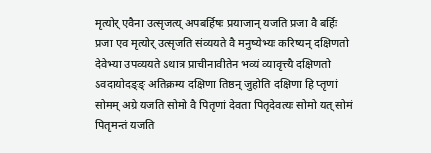मृत्योर् एवैना उत्सृजत्य् अपबर्हिषः प्रयाजान् यजति प्रजा वै बर्हिः प्रजा एव मृत्योर् उत्सृजति संव्ययते वै मनुष्येभ्यः करिष्यन् दक्षिणतो देवेभ्या उपव्ययते ऽथात्र प्राचीनावीतेन भव्यं व्यावृत्त्यै दक्षिणतो ऽवदायोदङ्ङ् अतिक्रम्य दक्षिणा तिष्ठन् जुहोति दक्षिणा हि प्तृणां सोमम् अग्रे यजति सोमो वै पितृणां देवता पितृदेवत्यः सोमो यत् सोमं पितृमन्तं यजति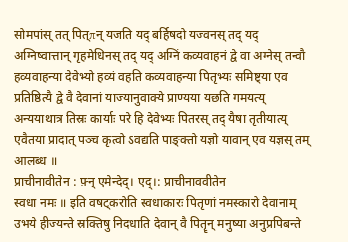सोमपांस् तत् पित्πन् यजति यद् बर्हिषदो यज्वनस् तद् यद् अग्निष्वात्तान् गृहमेधिनस् तद् यद् अग्निं कव्यवाहनं द्वे वा अग्नेस् तन्वौ हव्यवाहन्या देवेभ्यो हव्यं वहति कव्यवाहन्या पितृभ्यः समिष्ट्या एव प्रतिष्ठित्यै द्वे वै देवानां याज्यानुवाक्ये प्राण्यया यछति गमयत्य् अन्ययाथात्र तिस्रः कार्याः परे हि देवेभ्यः पितरस् तद् यैषा तृतीयात्य् एवैतया प्रादात् पञ्च कृत्वो ऽवद्यति पाङ्क्तो यज्ञो यावान् एव यज्ञस् तम् आलब्ध ॥
प्राचीनावीतेन : फ़्न् एमेन्देद्। एद्।: प्राचीनाववीतेन
स्वधा नमः ॥ इति वषट्करोति स्वधाकारः पितृणां नमस्कारो देवानाम् उभये हीज्यन्ते स्रक्तिषु निदधाति देवान् वै पितॄन् मनुष्या अनुप्रपिबन्ते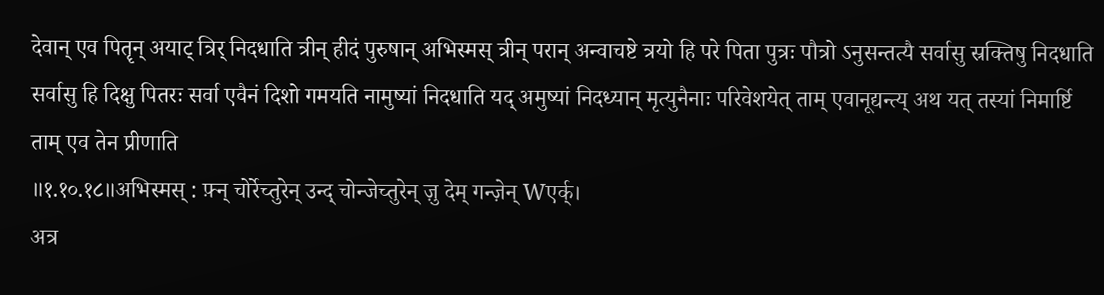देवान् एव पितॄन् अयाट् त्रिर् निदधाति त्रीन् हीदं पुरुषान् अभिस्मस् त्रीन् परान् अन्वाचष्टे त्रयो हि परे पिता पुत्रः पौत्रो ऽनुसन्तत्यै सर्वासु स्रक्तिषु निदधाति सर्वासु हि दिक्षु पितरः सर्वा एवैनं दिशो गमयति नामुष्यां निदधाति यद् अमुष्यां निदध्यान् मृत्युनैनाः परिवेशयेत् ताम् एवानूद्यन्त्य् अथ यत् तस्यां निमार्ष्टि ताम् एव तेन प्रीणाति
॥१.१०.१८॥अभिस्मस् : फ़्न् चोर्रेच्तुरेन् उन्द् चोन्जेच्तुरेन् ज़ु देम् गन्ज़ेन् Wएर्क्।
अत्र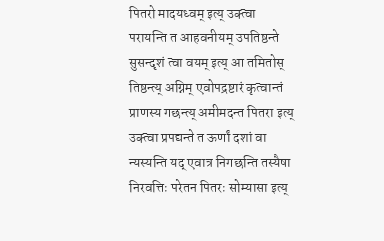पितरो मादयध्वम् इत्य् उक्त्वा परायन्ति त आहवनीयम् उपतिष्ठन्ते सुसन्दृशं त्वा वयम् इत्य् आ तमितोस् तिष्ठन्त्य् अग्निम् एवोपद्रष्टारं कृत्वान्तं प्राणस्य गछन्त्य् अमीमदन्त पितरा इत्य् उक्त्वा प्रपद्यन्ते त ऊर्णां दशां वा न्यस्यन्ति यद् एवात्र निगछन्ति तस्यैषा निरवत्तिः परेतन पितरः सोम्यासा इत्य्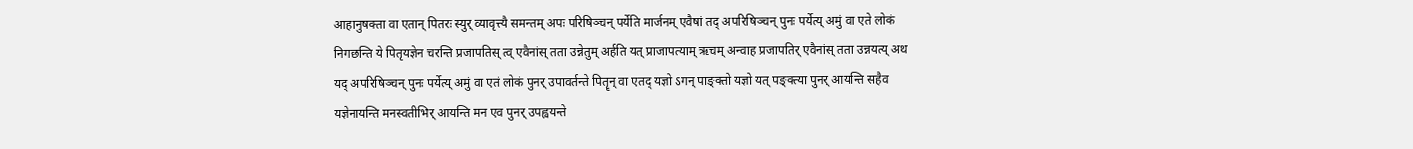आहानुषक्ता वा एतान् पितरः स्युर् व्यावृत्त्यै समन्तम् अपः परिषिञ्चन् पर्येति मार्जनम् एवैषां तद् अपरिषिञ्चन् पुनः पर्येत्य् अमुं वा एते लोकं निगछन्ति ये पितृयज्ञेन चरन्ति प्रजापतिस् त्व् एवैनांस् तता उन्नेतुम् अर्हति यत् प्राजापत्याम् ऋचम् अन्वाह प्रजापतिर् एवैनांस् तता उन्नयत्य् अथ यद् अपरिषिञ्चन् पुनः पर्येत्य् अमुं वा एतं लोकं पुनर् उपावर्तन्ते पितॄन् वा एतद् यज्ञो ऽगन् पाङ्क्तो यज्ञो यत् पङ्क्त्या पुनर् आयन्ति सहैव यज्ञेनायन्ति मनस्वतीभिर् आयन्ति मन एव पुनर् उपह्वयन्ते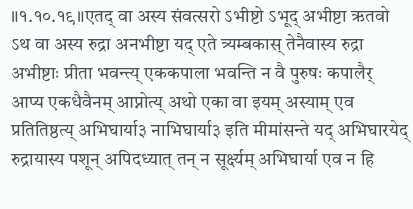॥१.१०.१९॥एतद् वा अस्य संवत्सरो ऽभीष्टो ऽभूद् अभीष्टा ऋतवो ऽथ वा अस्य रुद्रा अनभीष्टा यद् एते त्र्यम्बकास् तेनैवास्य रुद्रा अभीष्टाः प्रीता भवन्त्य् एककपाला भवन्ति न वै पुरुषः कपालैर् आप्य एकधैवैनम् आप्नोत्य् अथो एका वा इयम् अस्याम् एव प्रतितिष्ठत्य् अभिघार्या३ नाभिघार्या३ इति मीमांसन्ते यद् अभिघारयेद् रुद्रायास्य पशून् अपिदध्यात् तन् न सूर्क्ष्यम् अभिघार्या एव न हि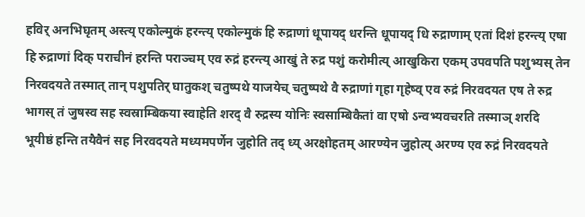हविर् अनभिघृतम् अस्त्य् एकोल्मुकं हरन्त्य् एकोल्मुकं हि रुद्राणां धूपायद् धरन्ति धूपायद् धि रुद्राणाम् एतां दिशं हरन्त्य् एषा हि रुद्राणां दिक् पराचीनं हरन्ति पराञ्चम् एव रुद्रं हरन्त्य् आखुं ते रुद्र पशुं करोमीत्य् आखुकिरा एकम् उपवपति पशुभ्यस् तेन निरवदयते तस्मात् तान् पशुपतिर् घातुकश् चतुष्पथे याजयेच् चतुष्पथे वै रुद्राणां गृहा गृहेष्व् एव रुद्रं निरवदयत एष ते रुद्र भागस् तं जुषस्व सह स्वस्राम्बिकया स्वाहेति शरद् वै रुद्रस्य योनिः स्वसाम्बिकैतां वा एषो ऽन्वभ्यवचरति तस्माञ् शरदि भूयीष्ठं हन्ति तयैवैनं सह निरवदयते मध्यमपर्णेन जुहोति तद् ध्य् अरक्षोहतम् आरण्येन जुहोत्य् अरण्य एव रुद्रं निरवदयते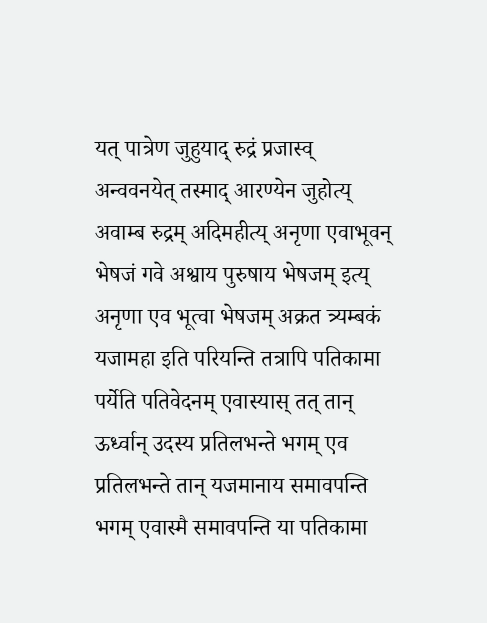यत् पात्रेण जुहुयाद् रुद्रं प्रजास्व् अन्ववनयेत् तस्माद् आरण्येन जुहोत्य् अवाम्ब रुद्रम् अदिमहीत्य् अनृणा एवाभूवन् भेषजं गवे अश्वाय पुरुषाय भेषजम् इत्य् अनृणा एव भूत्वा भेषजम् अक्रत त्र्यम्बकं यजामहा इति परियन्ति तत्रापि पतिकामा पर्येति पतिवेदनम् एवास्यास् तत् तान् ऊर्ध्वान् उदस्य प्रतिलभन्ते भगम् एव प्रतिलभन्ते तान् यजमानाय समावपन्ति भगम् एवास्मै समावपन्ति या पतिकामा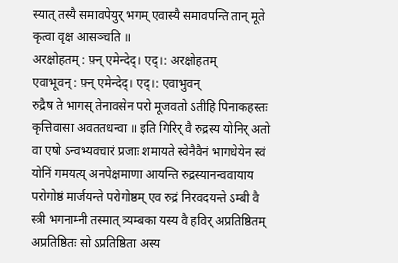स्यात् तस्यै समावपेयुर् भगम् एवास्यै समावपन्ति तान् मूते कृत्वा वृक्ष आसञ्चति ॥
अरक्षोहतम् : फ़्न् एमेन्देद्। एद्।: अरक्षोहतम्
एवाभूवन् : फ़्न् एमेन्देद्। एद्।: एवाभुवन्
रुद्रैष ते भागस् तेनावसेन परो मूजवतो ऽतीहि पिनाकहस्तः कृत्तिवासा अवततधन्वा ॥ इति गिरिर् वै रुद्रस्य योनिर् अतो वा एषो ऽन्वभ्यवचारं प्रजाः शमायते स्वेनैवैनं भागधेयेन स्वं योनिं गमयत्य् अनपेक्षमाणा आयन्ति रुद्रस्यानन्ववायाय परोगोष्ठं मार्जयन्ते परोगोष्ठम् एव रुद्रं निरवदयन्ते ऽम्बी वै स्त्री भगनाम्नी तस्मात् त्र्यम्बका यस्य वै हविर् अप्रतिष्ठितम् अप्रतिष्ठितः सो ऽप्रतिष्ठिता अस्य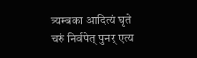त्र्यम्बका आदित्यं घृते चरुं निर्वपेत् पुनर् एत्य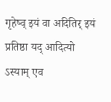गृहेष्व् इयं वा अदितिर् इयं प्रतिष्ठा यद् आदित्यो ऽस्याम् एव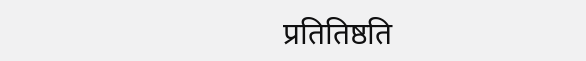प्रतितिष्ठति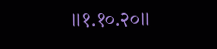॥१.१०.२०॥